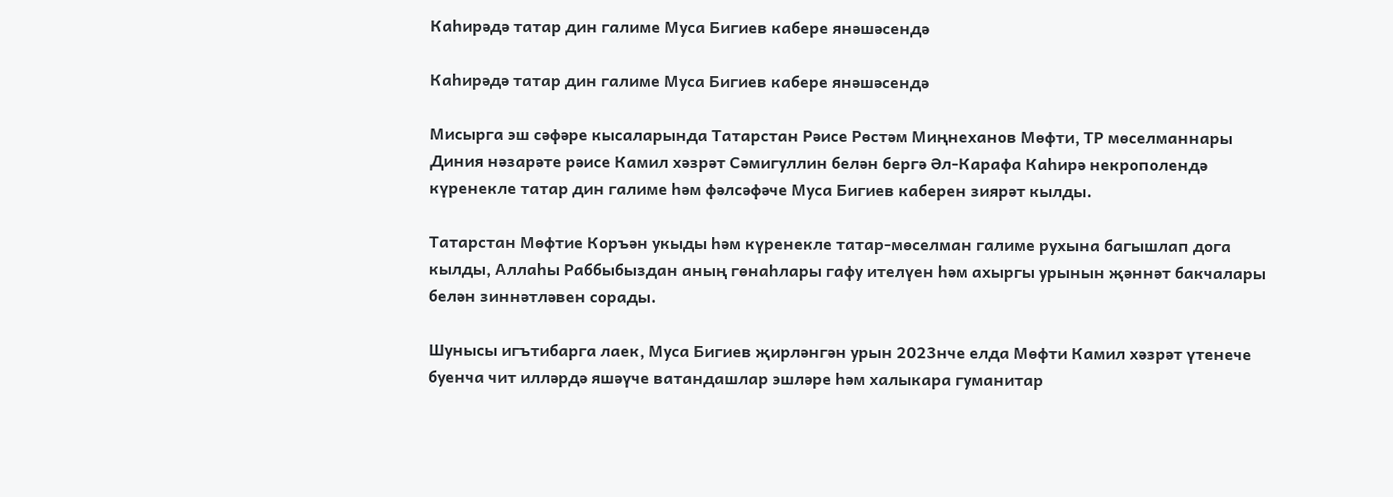Каһирәдә татар дин галиме Муса Бигиев кабере янәшәсендә

Каһирәдә татар дин галиме Муса Бигиев кабере янәшәсендә

Мисырга эш сәфәре кысаларында Татарстан Рәисе Рөстәм Миңнеханов Мөфти, ТР мөселманнары Диния нәзарәте рәисе Камил хәзрәт Сәмигуллин белән бергә Әл-Карафа Каһирә некрополендә күренекле татар дин галиме һәм фәлсәфәче Муса Бигиев каберен зиярәт кылды.

Татарстан Мөфтие Коръән укыды һәм күренекле татар-мөселман галиме рухына багышлап дога кылды, Аллаһы Раббыбыздан аның гөнаһлары гафу ителүен һәм ахыргы урынын җәннәт бакчалары белән зиннәтләвен сорады.

Шунысы игътибарга лаек, Муса Бигиев җирләнгән урын 2023нче елда Мөфти Камил хәзрәт үтенече буенча чит илләрдә яшәүче ватандашлар эшләре һәм халыкара гуманитар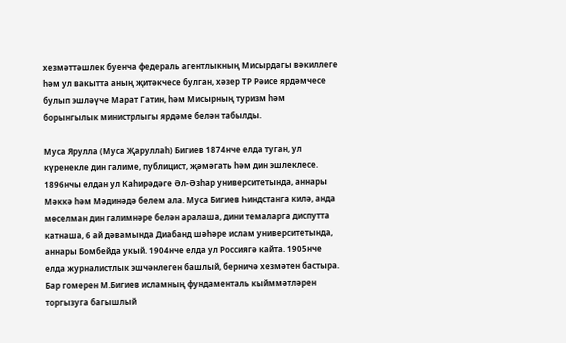хезмәттәшлек буенча федераль агентлыкның Мисырдагы вәкиллеге һәм ул вакытта аның җитәкчесе булган, хәзер ТР Рәисе ярдәмчесе булып эшләүче Марат Гатин, һәм Мисырның туризм һәм борынгылык министрлыгы ярдәме белән табылды.

Муса Ярулла (Муса Җаруллаһ) Бигиев 1874нче елда туган, ул күренекле дин галиме, публицист, җәмәгать һәм дин эшлеклесе. 1896нчы елдан ул Каһирәдәге Әл-Әзһар университетында, аннары Мәккә һәм Мәдинәдә белем ала. Муса Бигиев Һиндстанга килә, анда мөселман дин галимнәре белән аралаша, дини темаларга диспутта катнаша, 6 ай дәвамында Диабанд шәһәре ислам университетында, аннары Бомбейда укый. 1904нче елда ул Россиягә кайта. 1905нче елда журналистлык эшчәнлеген башлый, берничә хезмәтен бастыра. Бар гомерен М.Бигиев исламның фундаменталь кыйммәтләрен торгызуга багышлый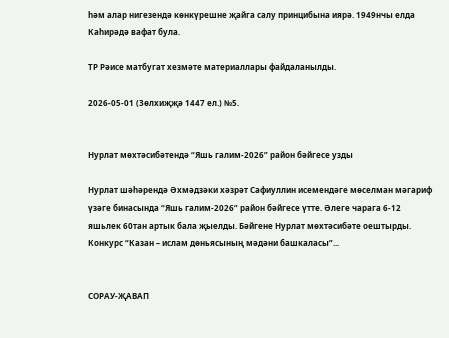һәм алар нигезендә көнкүрешне җайга салу принцибына иярә. 1949нчы елда Каһирәдә вафат була.

ТР Рәисе матбугат хезмәте материаллары файдаланылды.

2026-05-01 (Зөлхиҗҗә 1447 ел.) №5.


Нурлат мөхтәсибәтендә “Яшь галим-2026” район бәйгесе узды

Нурлат шәһәрендә Әхмәдзәки хәзрәт Сафиуллин исемендәге мөселман мәгариф үзәге бинасында “Яшь галим-2026” район бәйгесе үтте. Әлеге чарага 6-12 яшьлек 60тан артык бала җыелды. Бәйгене Нурлат мөхтәсибәте оештырды. Конкурс “Казан – ислам дөньясының мәдәни башкаласы”...


СОРАУ-ҖАВАП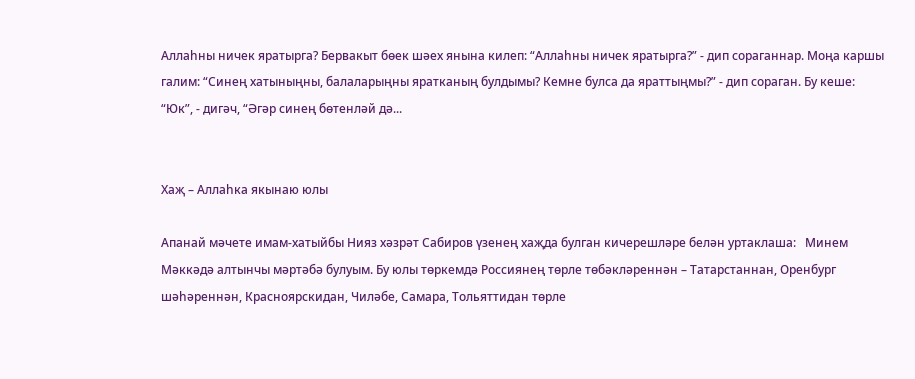Аллаһны ничек яратырга? Бервакыт бөек шәех янына килеп: “Аллаһны ничек яратырга?” - дип сораганнар. Моңа каршы галим: “Синең хатыныңны, балаларыңны яратканың булдымы? Кемне булса да яраттыңмы?” - дип сораган. Бу кеше: “Юк”, - дигәч, “Әгәр синең бөтенләй дә...


Хаҗ – Аллаһка якынаю юлы

Апанай мәчете имам-хатыйбы Нияз хәзрәт Сабиров үзенең хаҗда булган кичерешләре белән уртаклаша:   Минем Мәккәдә алтынчы мәртәбә булуым. Бу юлы төркемдә Россиянең төрле төбәкләреннән – Татарстаннан, Оренбург шәһәреннән, Красноярскидан, Чиләбе, Самара, Тольяттидан төрле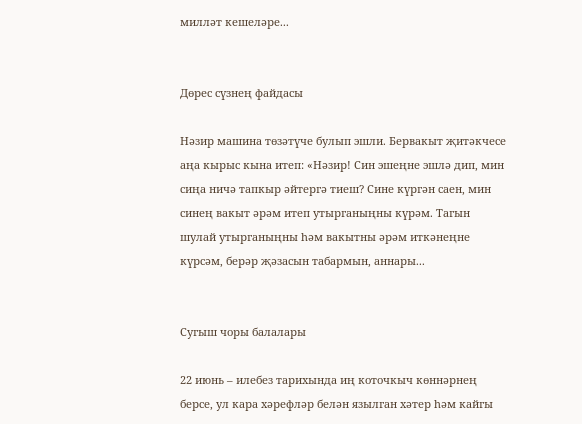милләт кешеләре...


Дөрес сүзнең файдасы

Нәзир машина төзәтүче булып эшли. Бервакыт җитәкчесе аңа кырыс кына итеп: «Нәзир! Син эшеңне эшлә дип, мин сиңа ничә тапкыр әйтергә тиеш? Сине күргән саен, мин синең вакыт әрәм итеп утырганыңны күрәм. Тагын шулай утырганыңны һәм вакытны әрәм иткәнеңне күрсәм, берәр җәзасын табармын, аннары...


Сугыш чоры балалары

22 июнь – илебез тарихында иң коточкыч көннәрнең берсе, ул кара хәрефләр белән язылган хәтер һәм кайгы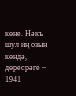көне. Нәкъ шул иң озын көндә, дөресрәге – 1941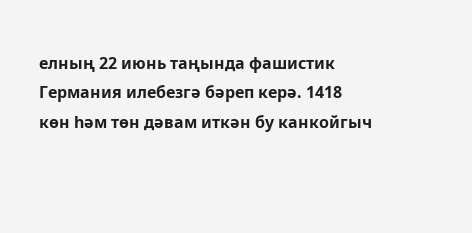елның 22 июнь таңында фашистик Германия илебезгә бәреп керә. 1418 көн һәм төн дәвам иткән бу канкойгыч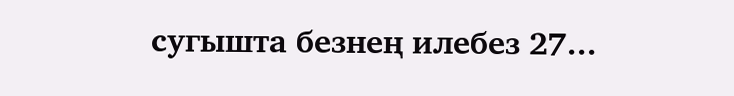сугышта безнең илебез 27...